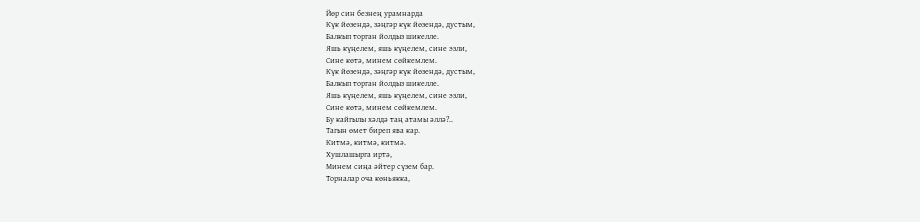Йөр син безнең урамнарда
Күк йөзендә, зәңгәр күк йөзендә, дустым,
Балкып торган йолдыз шикелле.
Яшь күңелем, яшь күңелем, сине эзли,
Сине көтә, минем сөйкемлем.
Күк йөзендә, зәңгәр күк йөзендә, дустым,
Балкып торган йолдыз шикелле.
Яшь күңелем, яшь күңелем, сине эзли,
Сине көтә, минем сөйкемлем.
Бу кайгылы хәлдә таң атамы әллә?..
Тагын өмет биреп ява кар.
Китмә, китмә, китмә.
Хушлашырга иртә,
Минем сиңа әйтер сүзем бар.
Торналар оча көньякка,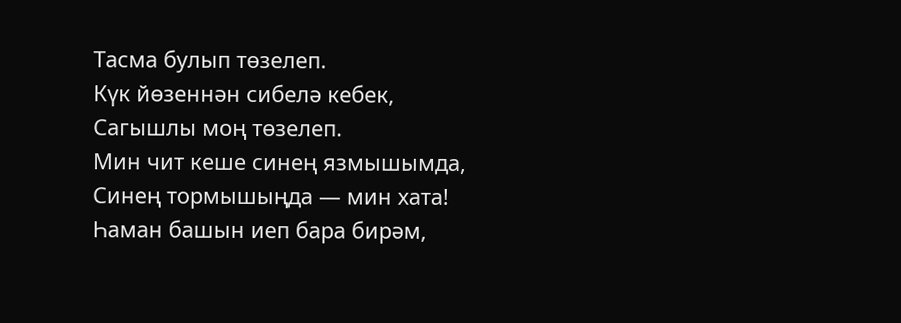Тасма булып төзелеп.
Күк йөзеннән сибелә кебек,
Сагышлы моң төзелеп.
Мин чит кеше синең язмышымда,
Синең тормышыңда — мин хата!
Һаман башын иеп бара бирәм,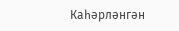Каһәрләнгән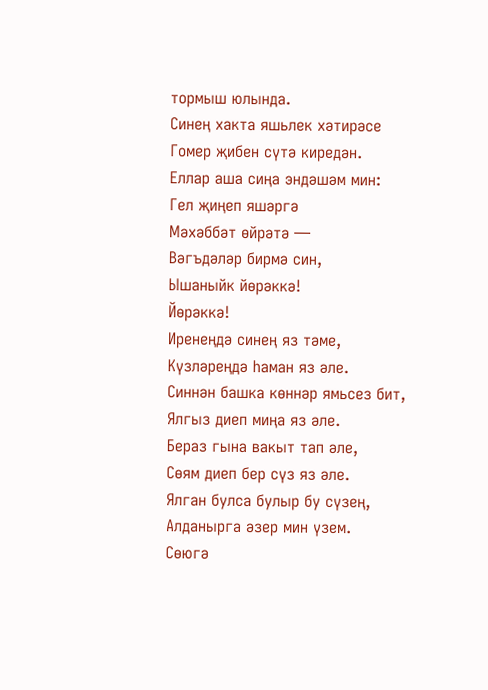тормыш юлында.
Синең хакта яшьлек хәтирәсе
Гомер җибен сүтә киредән.
Еллар аша сиңа эндәшәм мин:
Гел җиңеп яшәргә
Мәхәббәт өйрәтә —
Вәгъдәләр бирмә син,
Ышаныйк йөрәккә!
Йөрәккә!
Иренеңдә синең яз тәме,
Күзләреңдә һаман яз әле.
Синнән башка көннәр ямьсез бит,
Ялгыз диеп миңа яз әле.
Бераз гына вакыт тап әле,
Сөям диеп бер сүз яз әле.
Ялган булса булыр бу сүзең,
Алданырга әзер мин үзем.
Сөюгә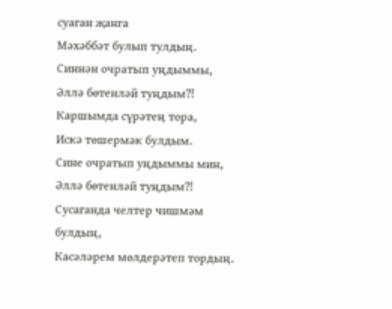суаган җанга
Мәхәббәт булып тулдың.
Синнән очратып уңдыммы,
Әллә бөтенләй туңдым?!
Каршымда сүрәтең тора,
Искә төшермәк булдым.
Сине очратып уңдыммы мин,
Әллә бөтенләй туңдым?!
Сусаганда челтер чишмәм булдың,
Касәләрем мөлдерәтеп тордың.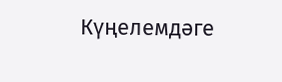Күңелемдәге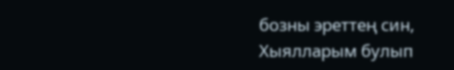бозны эреттең син,
Хыялларым булып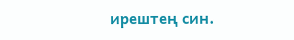ирештең син.